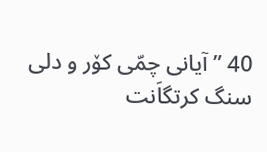40 ”آیانی چمّی کۆر و دلی سنگ کرتگاَنت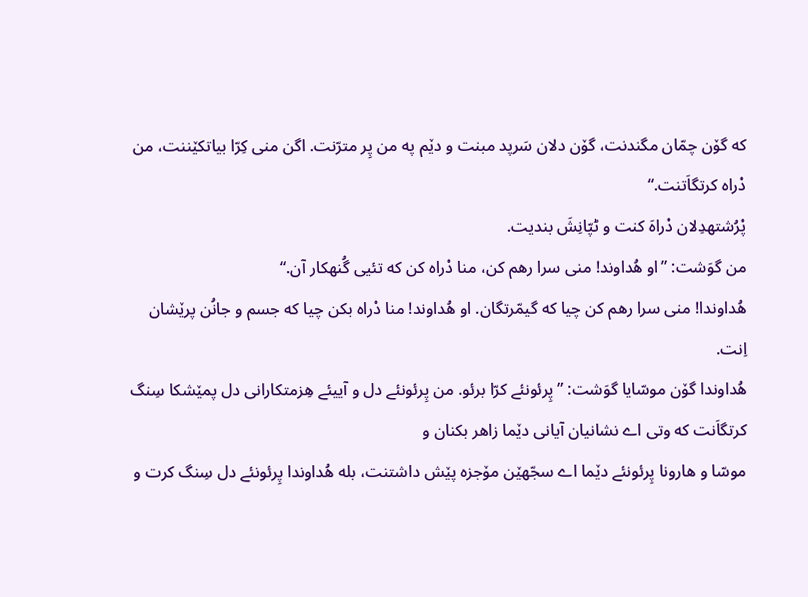که گۆن چمّان مگندنت، گۆن دلان سَرپد مبنت و دێم په من پِر مترّنت. اگن منی کِرّا بیاتکێننت، من دْراه کرتگاَتنت.“
پْرُشتهدِلان دْراهَ کنت و ٹپّانِشَ بندیت.
من گوَشت: ”او هُداوند! منی سرا رهم کن، منا دْراه کن که تئیی گُنهکار آن.“
هُداوندا! منی سرا رهم کن چیا که گیمّرتگان. او هُداوند! منا دْراه بکن چیا که جسم و جانُن پرێشان اِنت.
هُداوندا گۆن موسّایا گوَشت: ”پِرئونئے کرّا برئو. من پِرئونئے دل و آییئے هِزمتکارانی دل پمێشکا سِنگ کرتگاَنت که وتی اے نشانیان آیانی دێما زاهر بکنان و
موسّا و هارونا پِرئونئے دێما اے سجّهێن مۆجزه پێش داشتنت، بله هُداوندا پِرئونئے دل سِنگ کرت و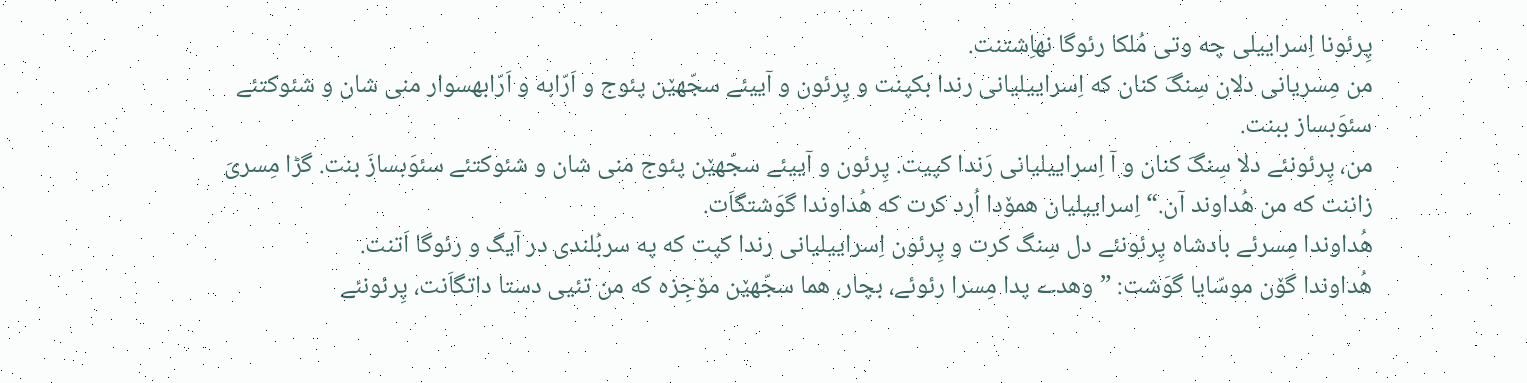پِرئونا اِسراییلی چه وتی مُلکا رئوگا نهاِشتنت.
من مِسریانی دلان سِنگَ کنان که اِسراییلیانی رندا بکپنت و پِرئون و آییئے سجّهێن پئوج و اَرّابه و اَرّابهسوار منی شان و شئوکتئے سئوَبساز ببنت.
من، پِرئونئے دلا سِنگَ کنان و آ اِسراییلیانی رَندا کپیت. پِرئون و آییئے سجّهێن پئوج منی شان و شئوکتئے سئوَبسازَ بنت. گڑا مِسریَ زاننت که من هُداوند آن.“ اِسراییلیان همۆدا اُرد کرت که هُداوندا گوَشتگاَت.
هُداوندا مِسرئے بادشاه پِرئونئے دل سِنگ کرت و پِرئون اِسراییلیانی رندا کپت که په سربُلندی در آیگ و رئوگا اَتنت.
هُداوندا گۆن موسّایا گوَشت: ”وهدے پدا مِسرا رئوئے، بچار، هما سجّهێن مۆجِزه که من تئیی دستا داتگاَنت، پِرئونئے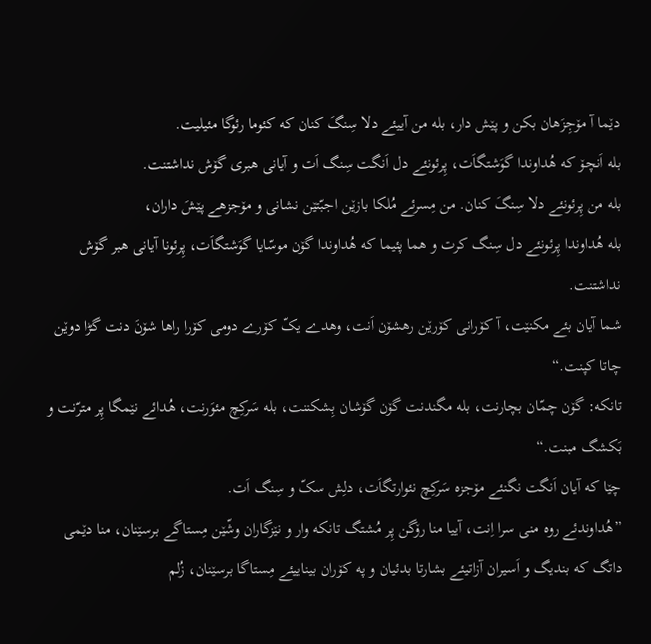دێما آ مۆجِزَهان بکن و پێش دار، بله من آییئے دلا سِنگَ کنان که کئوما رئوگا مئیلیت.
بله اَنچۆ که هُداوندا گوَشتگاَت، پِرئونئے دل اَنگت سِنگ اَت و آیانی هبری گۆش نداشتنت.
بله من پِرئونئے دلا سِنگَ کنان. من مِسرئے مُلکا بازێن اجبّتێن نشانی و مۆجزهے پێشَ داران،
بله هُداوندا پِرئونئے دل سِنگ کرت و هما پئیما که هُداوندا گۆن موسّایا گوَشتگاَت، پِرئونا آیانی هبر گۆش نداشتنت.
شما آیان بئے مکنێت، آ کۆرانی کۆرێن رهشۆن اَنت، وهدے یکّ کۆرے دومی کۆرا راها شۆنَ دنت گڑا دوێن چاتا کپنت.“
تانکه: گۆن چمّان بچارنت، بله مگندنت گۆن گۆشان بِشکننت، بله سَرکِچ مئوَرنت، هُدائے نێمگا پِر مترّنت و بَکشگ مبنت.“
چێا که آیان اَنگت نگنئے مۆجزه سَرکِچ نئوارتگاَت، دلِش سکّ و سِنگ اَت.
”هُداوندئے روه منی سرا اِنت، آییا منا رۆگن پِر مُشتگ تانکه وار و نێزگاران وشّێن مِستاگے برسێنان، منا دێمی داتگ که بندیگ و اَسیران آزاتیئے بشارتا بدئیان و په کۆران بیناییئے مِستاگا برسێنان، زُلم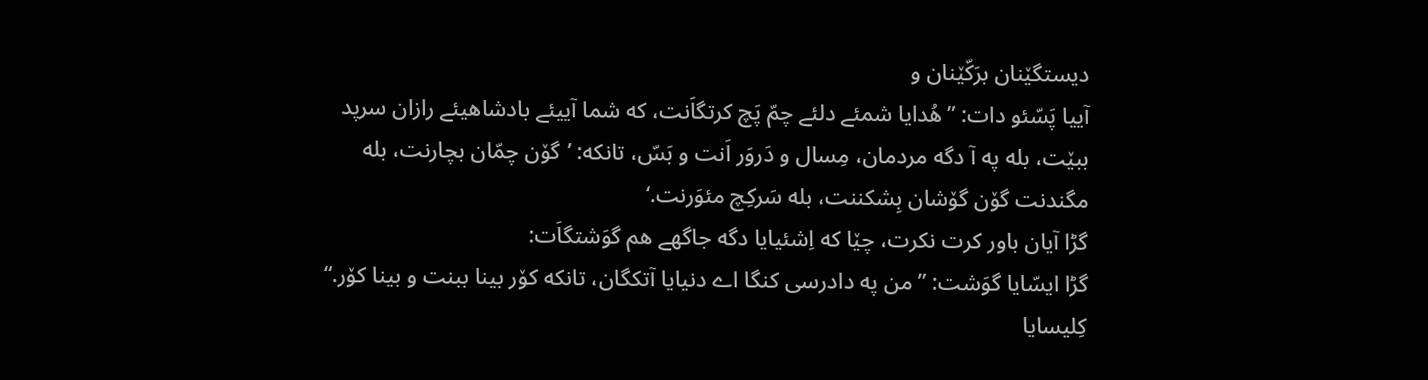دیستگێنان برَکّێنان و
آییا پَسّئو دات: ”هُدایا شمئے دلئے چمّ پَچ کرتگاَنت، که شما آییئے بادشاهیئے رازان سرپد ببێت، بله په آ دگه مردمان، مِسال و دَروَر اَنت و بَسّ، تانکه: ’گۆن چمّان بچارنت، بله مگندنت گۆن گۆشان بِشکننت، بله سَرکِچ مئوَرنت.‘
گڑا آیان باور کرت نکرت، چێا که اِشئیایا دگه جاگهے هم گوَشتگاَت:
گڑا ایسّایا گوَشت: ”من په دادرسی کنگا اے دنیایا آتکگان، تانکه کۆر بینا ببنت و بینا کۆر.“
کِلیسایا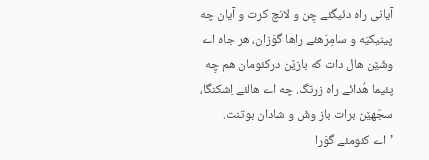آیانی راه دئیگئے چِن و لانچ کرت و آیان چه پینیکیَه و سامِرَهئے راها گوَزان، هر جاه اے وشّێن هال دات که بازێن درکئومان هم چِه پئیما هُدائے راه زرتگ. چه اے هالئے اِشکنگا، سجّهێن برات باز وشّ و شادان بوتنت.
’اے کئومئے گوَرا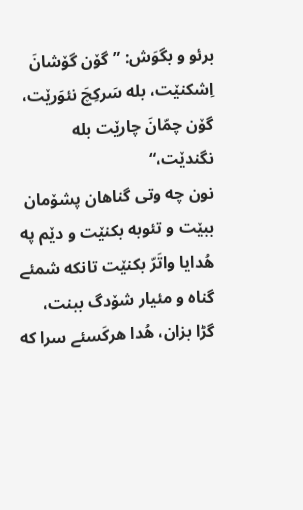برئو و بگوَش: ”گۆن گۆشانَ اِشکنێت، بله سَرکِچَ نئوَرێت، گۆن چمّانَ چارێت بله نگندێت،“
نون چه وتی گناهان پشۆمان ببێت و تئوبه بکنێت و دێم په هُدایا واتَرّ بکنێت تانکه شمئے گناه و مئیار شۆدگ ببنت،
گڑا بزان، هُدا هرکَسئے سرا که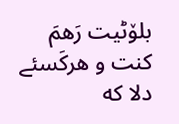بلۆٹیت رَهمَ کنت و هرکَسئے دلا که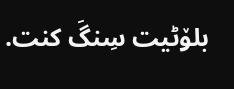بلۆٹیت سِنگَ کنت.